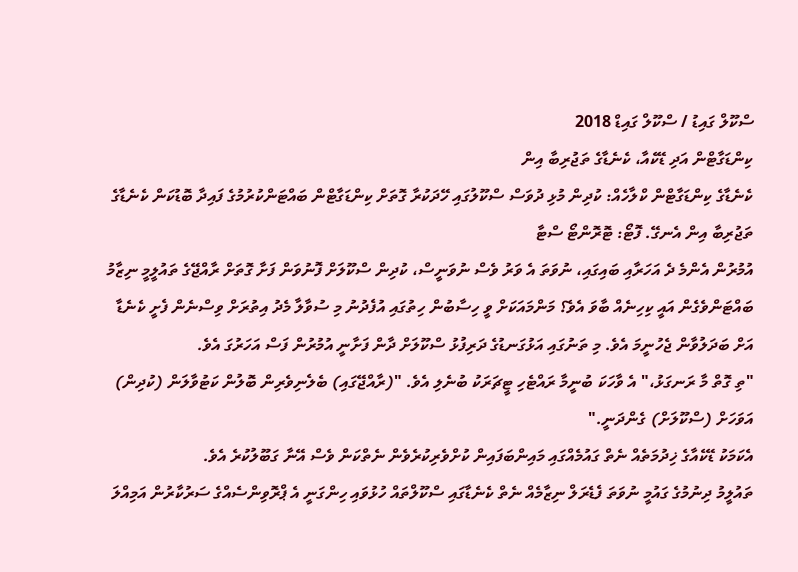ސްކޫލް ގައިޑު / ސްކޫލް ގައިޑް 2018
ކިންޑަގާޓްން އަދި ޑޭކެއާ، ކެނެޑާގެ ތަޖުރިބާ އިން
ކެނެޑާގެ ކިންޑަގާޓްން ކްލާހެއް: ކުދިން މުޅި ދުވަސް ސްކޫލުގައި ހޭދަކުރާ ގޮތަށް ކިންޑަގާޓްން ބައްޓަންކުރުމުގެ ފައިދާ ބޮޑުކަން ކެނެޑާގެ ތަޖުރިބާ އިން އެނގޭ. ފޮޓޯ: ޓޮރޮންޓޯ ސްޓާ
އުމުރުން އެންމެ ދެ އަހަރާއި ބައިގައި، ނުވަތަ އެ ވަރު ވެސް ނުވަނީސް، ކުދިން ސްކޫލަށް ފޮނުވަން ފަށާ ގޮތަށް ރާއްޖޭގެ ތައުލީމީ ނިޒާމު ބައްޓަންވެގެން އައީ ކިހިނެއް ބާވަ އެވެ؟ މަންމައަކަށް ވީ ހިސާބުން ހިތުގައި އުފެދުނު މި ސުވާލާ މެދު އިތުރަށް ވިސްނެން ފެށީ ކެނެޑާ އަށް ބަދަލުވާން ޖެހުނީމަ އެވެ. މި ތަނުގައި އަޅުގަނޑުގެ ދަރިފުޅު ސްކޫލަށް ދާން ފަށާނީ އުމުރުން ފަސް އަހަރުގަ އެވެ.
"ތި ގޮތް މާ ރަނގަޅު،" އެ ވާހަކަ ބުނީމާ ރައްޓެހި ޓީޗަރަކު ބުނެލި އެވެ. "(ރާއްޖޭގައި) ބެލެނިވެރިން ބޮލުން ކަޓުވާލަން (ކުދިން) އަވަހަށް (ސްކޫލަށް) ގެންދަނީ."
އެކަމަކު ޑޭކެއާގެ ޚިދުމަތެއް ނެތް ގައުމެއްގައި މައިންބަފައިން ކުށްވެރިކުރެވެން ނެތްކަން ވެސް އޭނާ ގަބޫލުކުރެ އެވެ.
ތައުލީމު ދިނުމުގެ ގައުމީ ނުވަތަ ފެޑެރަލް ނިޒާމެއް ނެތް ކެނެޑާގައި ސްކޫލްތައް ހުޅުވައި ހިންގަނީ އެ ޕްރޮވިންސެއްގެ ސަރުކާރުން އަމިއްލަ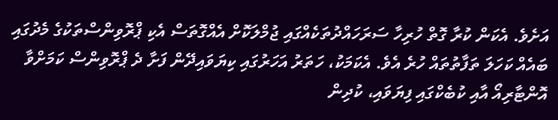އަށެވެ. އެކަން ކުރާ ގޮތް ހުރިހާ ސަރަހައްދުތަކެއްގައި ޖުމްލަކޮށް އެއްގޮތަސް އެކި ޕްރޮވިންސްތަކުގެ މެދުގައި ބައެއް ކަހަލަ ތަފާތުތައް ހުރެ އެވެ. އެކަމަކު، ހަތަރު އަހަރުގައި ކިޔަވައިދޭން ފަށާ ދެ ޕްރޮވިންސް ކަމަށްވާ އޮންޓާރިއޯ އާއި ކުބެކްގައި ފިޔަވައި، ކުދިން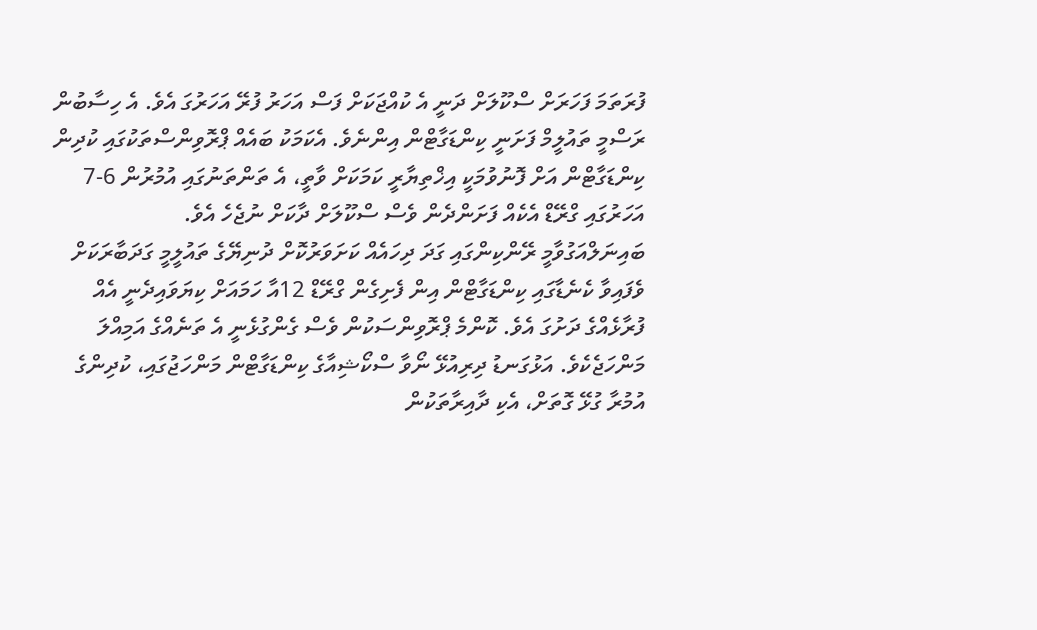ފުރަތަމަ ފަހަރަށް ސްކޫލަށް ދަނީ އެ ކުއްޖަކަށް ފަސް އަހަރު ފުރޭ އަހަރުގަ އެވެ. އެ ހިސާބުން ރަސްމީ ތައުލީމް ފަށަނީ ކިންޑަގާޓްން އިންނެވެ. އެކަމަކު ބައެއް ޕްރޮވިންސްތަކުގައި ކުދިން ކިންޑަގާޓްން އަށް ފޮނުވުމަކީ އިޚްތިޔާރީ ކަމަކަށް ވާތީ، އެ ތަންތަނުގައި އުމުރުން 6-7 އަހަރުގައި ގްރޭޑް އެކެއް ފަށަންދެން ވެސް ސްކޫލަށް ދާކަށް ނުޖެހެ އެވެ.
ބައިނަލްއަގުވާމީ ރޭންކިންގައި ގަދަ ދިހައެއް ކަށަވަރުކޮށް ދުނިޔޭގެ ތައުލީމީ ގަދަބާރަކަށް ވެފައިވާ ކެނެޑާގައި ކިންޑަގާޓްން އިން ފެށިގެން ގްރޭޑް 12އާ ހަމައަށް ކިޔަވައިދެނީ އެއް ފުރާޅެއްގެ ދަށުގަ އެވެ. ކޮންމެ ޕްރޮވިންސަކުން ވެސް ގެންގުޅެނީ އެ ތަނެއްގެ އަމިއްލަ މަންހަޖެކެވެ. އަޅުގަނޑު ދިރިއުޅޭ ނޯވާ ސްކޯޝިއާގެ ކިންޑަގާޓްން މަންހަޖުގައި، ކުދިންގެ އުމުރާ ގުޅޭ ގޮތަށް، އެކި ދާއިރާތަކުން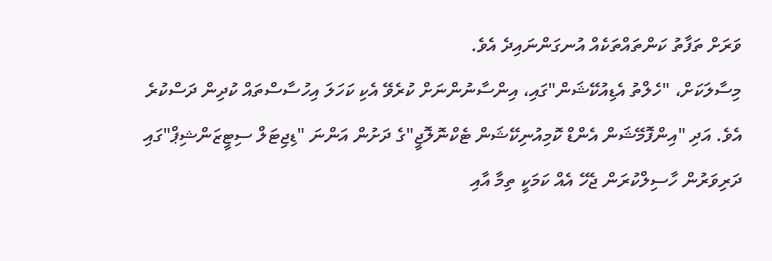ވަރަށް ތަފާތު ކަންތައްތަކެއް އުނގަންނައިދެ އެވެ.
މިސާލަކަށް، "ހެލްތު އެޑިއުކޭޝަން"ގައި، އިންސާނުންނަށް ކުރެވޭ އެކި ކަހަލަ އިހުސާސްތައް ކުދިން ދަސްކުރެ އެވެ. އަދި "އިންފޮމޭޝަން އެންޑް ކޮމިއުނިކޭޝަން ޓެކްނޮލޮޖީ"ގެ ދަށުން އަންނަ "ޑިޖިޓަލް ސިޓީޒަންޝިޕް"ގައި ދަރިވަރުން ހާސިލްކުރަން ޖެހޭ އެއް ކަމަކީ ތިމާ އާއި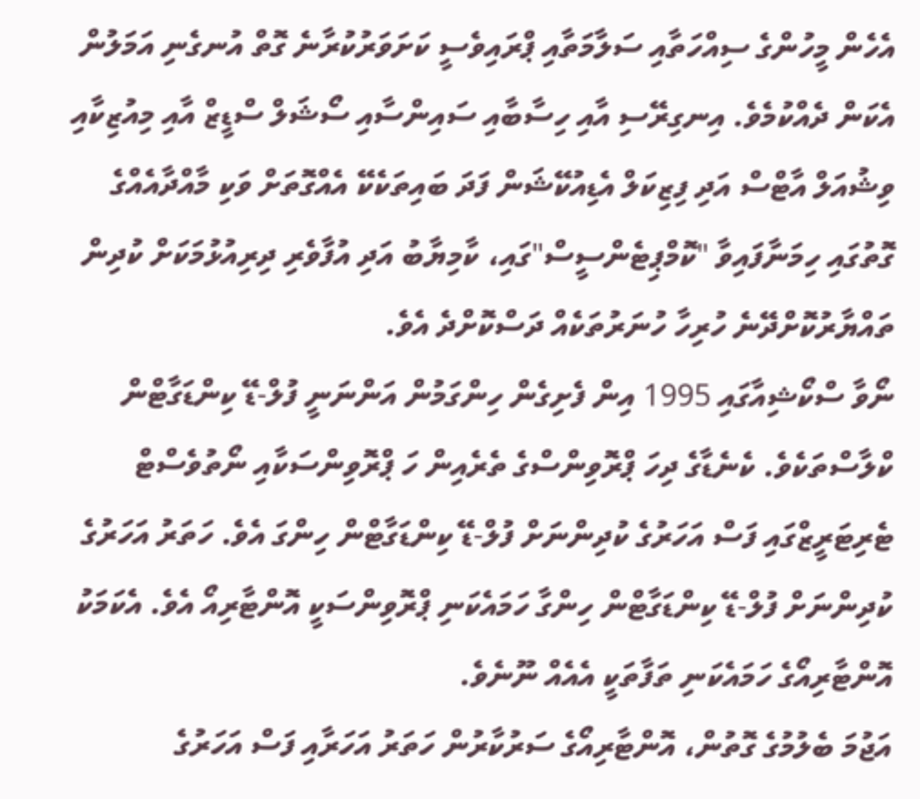އެހެން މީހުންގެ ސިއްހަތާއި ސަލާމަތާއި ޕްރައިވެސީ ކަށަވަރުކުރާނެ ގޮތް އުނގެނި އަމަލުން އެކަން ދެއްކުމެވެ. އިނގިރޭސި އާއި ހިސާބާއި ސައިންސާއި ސޯޝަލް ސްޑީޒް އާއި މިއުޒިކާއި ވިޝުއަލް އާޓްސް އަދި ފިޒިކަލް އެޑިއުކޭޝަން ފަދަ ބައިތަކެކޭ އެއްގޮތަށް ވަކި މާއްދާއެއްގެ ގޮތުގައި ހިމަނާފައިވާ "ކޮމްޕިޓެންސީސް"ގައި، ކާމިޔާބު އަދި އުފާވެރި ދިރިއުޅުމަކަށް ކުދިން ތައްޔާރުކޮށްދޭނެ ހުރިހާ ހުނަރުތަކެއް ދަސްކޮށްދެ އެވެ.
ނޯވާ ސްކޯޝިއާގައި 1995 އިން ފެށިގެން ހިންގަމުން އަންނަނީ ފުލް-ޑޭ ކިންޑަގާޓްން ކްލާސްތަކެވެ. ކެނެޑާގެ ދިހަ ޕްރޮވިންސްގެ ތެރެއިން ހަ ޕްރޮވިންސަކާއި ނޯތުވެސްޓް ޓެރިޓަރީޒްގައި ފަސް އަހަރުގެ ކުދިންނަށް ފުލް-ޑޭ ކިންޑަގާޓްން ހިންގަ އެވެ. ހަތަރު އަހަރުގެ ކުދިންނަށް ފުލް-ޑޭ ކިންޑަގާޓްން ހިންގާ ހަމައެކަނި ޕްރޮވިންސަކީ އޮންޓާރިއޯ އެވެ. އެކަމަކު އޮންޓާރިއޯގެ ހަމައެކަނި ތަފާތަކީ އެއެއް ނޫނެވެ.
އަޖުމަ ބެލުމުގެ ގޮތުން، އޮންޓާރިއޯގެ ސަރުކާރުން ހަތަރު އަހަރާއި ފަސް އަހަރުގެ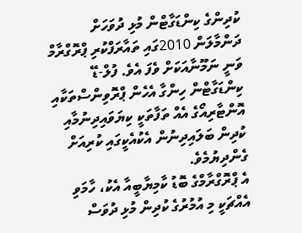ކުދިންގެ ކިންޑަގާޓްން މުޅި ދުވަހަށް ދަންމާލަން 2010ގައި ތައާރަފްކުރި ޕްރޮގްރާމް ވަނީ ނަމޫނާއަކަށް ވެފަ އެވެ. ފުލް-ޑޭ ކިންޑަގާޓްން ހިންގާ އެހެން ޕްރޮވިންސްތަކާއި އޮންޓާރިއޯގެ އެއް ތަފާތަކީ ކިޔަވައިދިނުމާއި ކުދިން ބަލައިދިނުން އެކުއެކީގައި ކުރިއަށް ގެންދިޔުމެވެ.
އެ ޕްރޮގްރާމްގެ ބޮޑު ކާމިޔާބީއާ އެކު، ހާމަވި އެއްޗަކީ މި އުމުރުގެ ކުދިން މުޅި ދުވަސް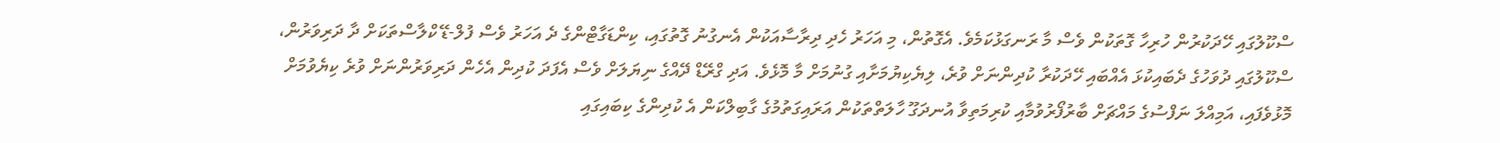ސްކޫލުގައި ހޭދަކުރުން ހުރިހާ ގޮތަކުން ވެސް މާ ރަނގަޅުކަމެވެ. އެގޮތުން، މި އަހަރު ހެދި ދިރާސާއަކުން އެނގުނު ގޮތުގައި، ކިންޑަގާޓްންގެ ދެ އަހަރު ވެސް ފުލް-ޑޭ ކްލާސްތަކަށް ދާ ދަރިވަރުން، ސްކޫލުގައި ދުވަހުގެ ދެބައިކުޅަ އެއްބައި ހޭދަކުރާ ކުދިންނަށް ވުރެ، ލިޔެކިޔުމަށާއި ގުނުމަށް މާ މޮޅެވެ. އަދި ގްރޭޑް ދޭއްގެ ނިޔަލަށް ވެސް އެފަދަ ކުދިން އެހެން ދަރިވަރުންނަށް ވުރެ ކިޔެވުމަށް މޮޅުވެފައި، އަމިއްލަ ނަފްސުގެ މައްޗަށް ބާރުފޯރުވުމާއި ކުރިމަތިވާ އުނދަގޫ ހާލަތްތަކުން އަރައިގަތުމުގެ ގާބިލްކަން އެ ކުދިންގެ ކިބައިގައި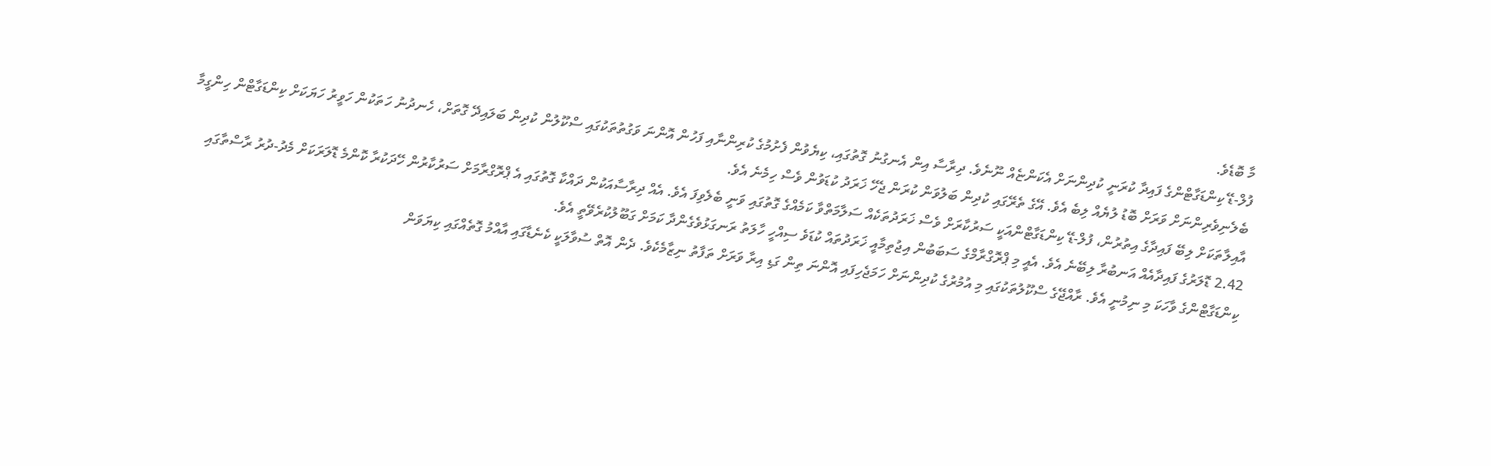މާ ބޮޑެވެ.
ފުލް-ޑޭ ކިންޑަގާޓްންގެ ފައިދާ ކުރަނީ ކުދިންނަށް އެކަންޏެއް ނޫނެވެ. ދިރާސާ އިން އެނގުނު ގޮތުގައި، ކިޔެވުން ފެށުމުގެ ކުރިންނާއި ފަހުން އޮންނަ ވަގުތުތަކުގައި ސްކޫލުން ކުދިން ބަލައިދޭ ގޮތަށް، ހެނދުނު ހަތަކުން ހަވީރު ހަޔަކަށް ކިންޑަގާޓްން ހިންގީމާ ބެލެނިވެރިންނަށް ވަރަށް ބޮޑު ލުޔެއް ލިބެ އެވެ. އޭގެ ތެރޭގައި ކުދިން ބަލުވަން ކުރަން ޖެހޭ ޚަރަދު ކުޑަވުން ވެސް ހިމެނެ އެވެ.
އާއިލާތަކަށް ލިބޭ ފައިދާގެ އިތުރުން، ފުލް-ޑޭ ކިންޑަގާޓްންއަކީ ސަރުކާރަށް ވެސް ޚަރަދުތަކެއް ސަލާމަތްވާ ކަމެއްގެ ގޮތުގައި ވަނީ ބެލެވިފަ އެވެ. އެއް ދިރާސާއަކުން ދައްކާ ގޮތުގައި އެ ޕްރޮގްރާމަށް ސަރުކާރުން ހޭދަކުރާ ކޮންމެ ޑޮލަރަކަށް މެދު-ދުރު ރާސްތާގައި 2.42 ޑޮލަރުގެ ފައިދާއެއް އަނބުރާ ލިބޭނެ އެވެ. އެއީ މި ޕްރޮގްރާމްގެ ސަބަބުން އިޖުތިމާއީ ޚަރަދުތައް ކުޑަވެ ސިއްހީ ހާލަތު ރަނގަޅުވެގެންދާ ކަމަށް ގަބޫލުކުރެވޭތީ އެވެ.
ކިންޑަގާޓްންގެ ވާހަކަ މި ނިމުނީ އެވެ. ރާއްޖޭގެ ސްކޫލުތަކުގައި މި އުމުރުގެ ކުދިންނަށް ހަމަޖެހިފައި އޮންނަ ތިން ގަޑި އިރާ ވަރަށް ތަފާތު ނިޒާމެކެވެ. ދެން އޮތް ސުވާލަކީ ކެނެޑާގައި އާއްމު ގޮތެއްގައި ކިޔަވަން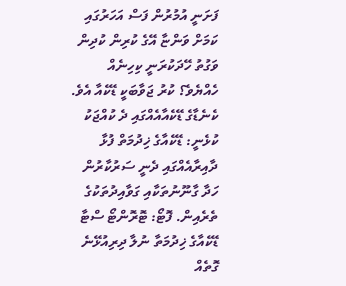ފަށަނީ އުމުރުން ފަސް އަހަރުގައި ކަމަށް ވަންޏާ އޭގެ ކުރިން ކުދިން ވަގުތު ހޭދަކުރަނީ ކިހިނެއް ހެއްޔެވެ؟ ކުރު ޖަވާބަކީ ޑޭކެއާ އެވެ.
ކެނެޑާގެ ޑޭކެއާއެއްގައި ދެ ކުއްޖަކު ކުޅެނީ: ޑޭކެއާގެ ޚިދުމަތް ފުޅާ ދާއިރާއެއްގައި ދެނީ ސަރުކާރުން ހަދާ ގާނޫނުތަކާއި ގަވާއިދުތަކުގެ ތެރެއިން. ފޮޓޯ: ޓޮރޮންޓޯ ސްޓާ
ޑޭކެއާގެ ޚިދުމަތާ ނުލާ ދިރިއުޅޭނެ ގޮތެއް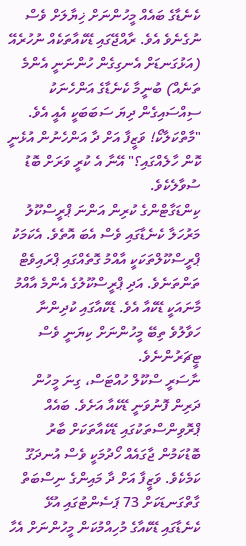ކެނެޑާގެ ބައެއް މީހުންނަށް ޚިޔާލަށް ވެސް ނުގެނެވެ އެވެ. ރާއްޖޭގައި ޑޭކެއާތަކެއް ނުހުރެއޭ (އަޅުގަނޑަށް އެނގިގެން ހުންނަނީ އެންމެ ތަނެއް) ބުނީމާ ކެނެޑާގެ އަންހެނަކު ސިއްސައިގެން ދިޔަ ސަބަބަކީ އެއީ އެވެ.
"މާތްކަލާކޯ! ވަޒީފާ އަށް ދާ އަންހެނުން އުޅެނީ ކޮން ހާލެއްގައި؟" އޭނާ އެ ކުރީ ވަރަށް ބޮޑު ސުވާލެކެވެ.
ކިންޑަގާޓްންގެ ކުރިން އަންނަ ޕްރީސްކޫލު މަރުހަލާ ކެނެޑާގައި ވެސް އެބަ އޮތެވެ. އެކަމަކު ޕްރީސްކޫލްތަކަކީ އާއްމު ގޮތެއްގައި ޕްރައިވެޓް ތަންތަނެވެ. އަދި ޕްރީސްކޫލުގެ އެންމެ އާއްމު މާނައަކީ ޑޭކެއާ އެވެ. ޑޭކެއާގައި ކުދިންނާ ހަވާލުވެ ތިބޭ މީހުންނަށް ކިޔަނީ ވެސް ޓީޗަރުންނެވެ.
ނާސަރީ ސްކޫލް ހުއްޓަސް، ގިނަ މީހުން ދަރިން ފޮނުވަނީ ޑޭކެއާ އަށެވެ. ބައެއް ޕްރޮވިންސްތަކުގައި ޑޭކެއާތަކަށް ބާރު ބޮޑުކަމުން ޖާގައެއް ހޯދުމަކީ ވެސް އުނދަގޫ ކަމެކެވެ. ވަޒީފާ އަށް ދާ މައިންގެ ނިސްބަތް ގާތްގަނޑަކަށް 73 ޕަސެންޓުގައި އުޅޭ ކެނެޑާގައި ޑޭކެއާގެ މުހިއްމުކަން މީހުންނަށް އެހާ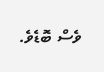ވެސް ބޮޑެވެ.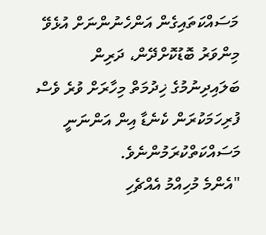މަސައްކަތައިގެން އަންހެނުންނަށް އުޅެވޭ މިންވަރު ބޮޑުކޮށްދޭން، ދަރިން ބަލައިދިނުމުގެ ޚިދުމަތް މިހާރަށް ވުރެ ވެސް ފުރިހަމަކުރަން ކެނެޑާ އިން އަންނަނީ މަސައްކަތްކުރަމުންނެވެ.
"އެންމެ މުހިއްމު އެއްޗެހި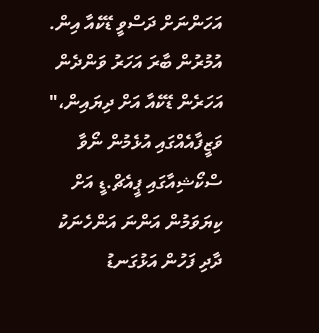އަހަންނަށް ދަސްވީ ޑޭކެއާ އިން. އުމުރުން ބާރަ އަހަރު ވަންދެން އަހަރެން ޑޭކެއާ އަށް ދިޔައިން،" ވަޒީފާއެއްގައި އުޅެމުން ނޯވާ ސްކޯޝިއާގައި ޕީއެޗް.ޑީ އަށް ކިޔަވަމުން އަންނަ އަންހެނަކު ދާދި ފަހުން އަޅުގަނޑު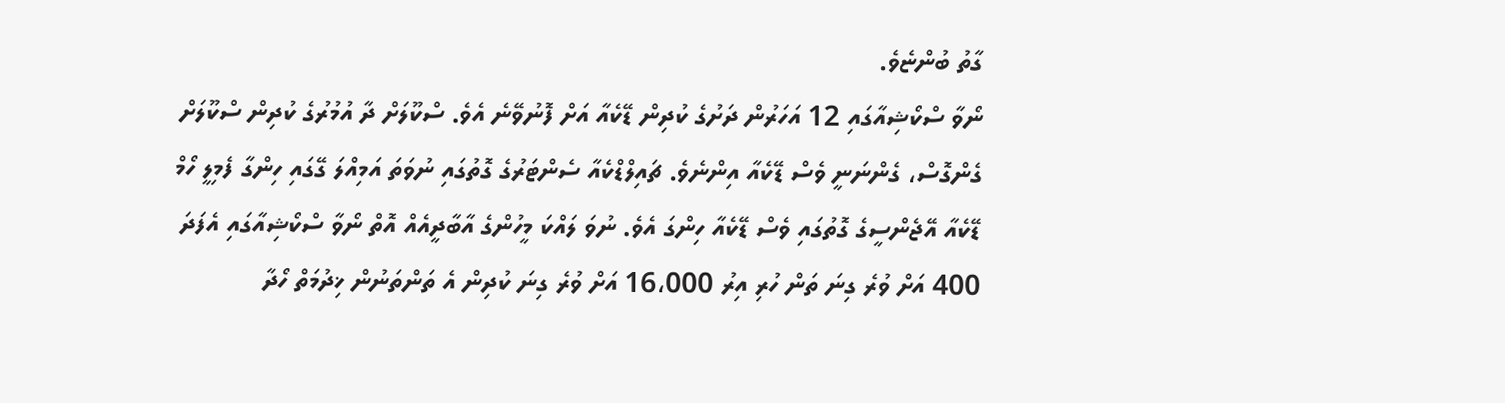ގާތު ބުންޏެވެ.
ނޯވާ ސްކޯޝިއާގައި 12 އަހަރުން ދަށުގެ ކުދިން ޑޭކެއާ އަށް ފޮނުވޭނެ އެވެ. ސްކޫލަށް ދާ އުމުރުގެ ކުދިން ސްކޫލަށް ގެންގޮސް، ގެންނަނީ ވެސް ޑޭކެއާ އިންނެވެ. ޗައިލްޑްކެއާ ސެންޓަރުގެ ގޮތުގައި ނުވަތަ އަމިއްލަ ގޭގައި ހިންގާ ފެމިލީ ހޯމް ޑޭކެއާ އޭޖެންސީގެ ގޮތުގައި ވެސް ޑޭކެއާ ހިންގަ އެވެ. ނުވަ ލައްކަ މީހުންގެ އާބާދީއެއް އޮތް ނޯވާ ސްކޯޝިއާގައި އެފަދަ 400 އަށް ވުރެ ގިނަ ތަން ހުރި އިރު 16،000 އަށް ވުރެ ގިނަ ކުދިން އެ ތަންތަނުން ޚިދުމަތް ހޯދާ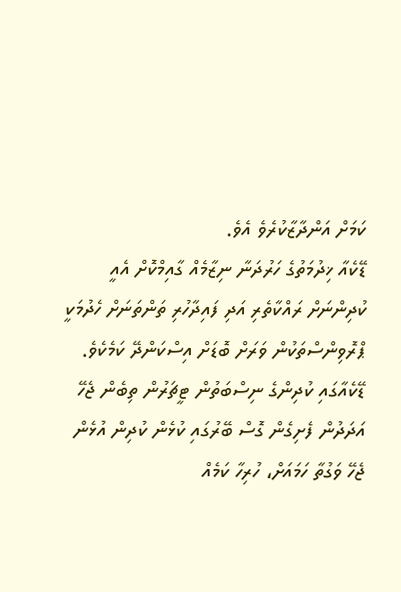ކަމަށް އަންދާޒާކުރެވެ އެވެ.
ޑޭކެއާ ޚިދުމަތުގެ ހަރުދަނާ ނިޒާމެއް ގާއިމްކޮށް އެއީ ކުދިންނަށް ރައްކާތެރި އަދި ފައިދާހުރި ތަންތަނަށް ހެދުމަކީ ޕްރޮވިންސްތަކުން ވަރަށް ބޮޑަށް އިސްކަންދޭ ކަމެކެވެ. ޑޭކެއާގައި ކުދިންގެ ނިސްބަތުން ޓީޗަރުން ތިބެން ޖެހޭ އަދަދުން ފެށިގެން ގޮސް ބޭރުގައި ކުޅެން ކުދިން އުޅެން ޖެހޭ ވަގުތާ ހަމައަށް، ހުރިހާ ކަމެއް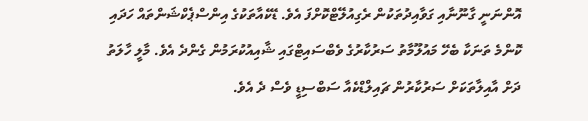އޮންނަނީ ގާނޫނާއި ގަވާއިދުތަކުން ރެގިއުލޭޓްކޮށްފަ އެވެ. ޑޭކެއާތަކުގެ އިންސްޕެކްޝަންތައް ހަދައި ކޮންމެ ތަނަކާ ބެހޭ މައުލޫމާތު ސަރުކާރުގެ ވެބްސައިޓްގައި ޝާއިއުކުރަމުން ގެންދެ އެވެ. މާލީ ހާލަތު ދަށް އާއިލާތަކަށް ސަރުކާރުން ޗައިލްޑްކެއާ ސަބްސިޑީ ވެސް ދެ އެވެ.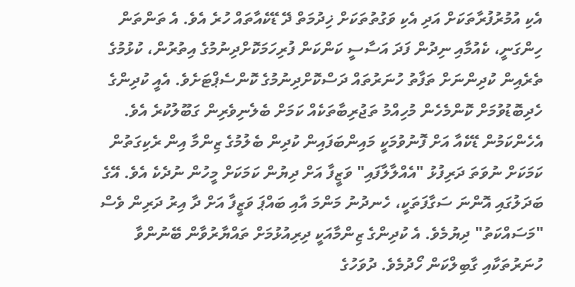އެކި އުމުރުފުރާތަކަށް އަދި އެކި ވަގުތުތަކަށް ޚިދުމަތް ދޭ ޑޭކެއާތައް ހުރެ އެވެ. އެ ތަންތަން ހިންގަނީ، ކެއުމާއި ނިދުން ފަދަ އަސާސީ ކަންކަން ފުރިހަމަކޮށްދިނުމުގެ އިތުރުން، ކުޅުމުގެ ތެރެއިން ކުދިންނަށް ތަފާތު ހުނަރުތައް ދަސްކޮށްދިނުމުގެ ކޮންސެޕްޓަށެވެ. އެއީ ކުދިންގެ ހެދިބޮޑުވުމަށް ކޮންމެހެން މުހިއްމު ތަޖުރިބާތަކެއް ކަމަށް ބެލެނިވެރިން ގަބޫލުކުރެ އެވެ. އެހެންކަމުން ޑޭކެއާ އަށް ފޮނުވުމަކީ މައިންބަފައިން ކުދިން ބެލުމުގެ ޒިންމާ އިން ރެކިގަތުން ކަމަކަށް ނުވަތަ ދަރިފުޅު "އެއްލާލާފައި" ވަޒީފާ އަށް ދިޔުން ކަމަކަށް މީހުން ނުދެކެ އެވެ. އޭގެ ބަދަލުގައި އޮންނަ ސަގާފަތަކީ، ހެނދުނު މަންމަ އާއި ބައްޕަ ވަޒީފާ އަށް ދާ އިރު ދަރިން ވެސް "މަސައްކަތު" ދިޔުމެވެ. އެ ކުދިންގެ ޒިންމާއަކީ ދިރިއުޅުމަށް ތައްޔާރުވާން ބޭނުންވާ ހުނަރުތަކާއި ގާބިލްކަން ހޯދުމެވެ. ދުވަހުގެ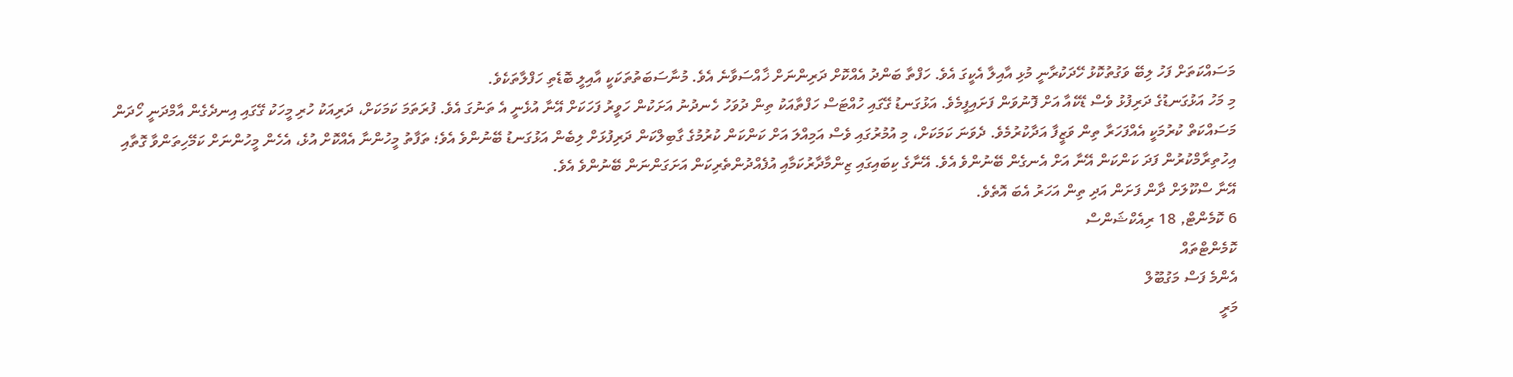މަސައްކަތަށް ފަހު ލިބޭ ވަގުތުކޮޅު ހޭދަކުރާނީ މުޅި އާއިލާ އެކީގަ އެވެ. ހަފްތާ ބަންދު އެއްކޮށް ދަރިންނަށް ޚާއްސަވާނެ އެވެ. މުނާސަބަތުތަކަކީ އާއިލީ ބޮޑެތި ހަފްލާތަކެވެ.
މި މަހު އަޅުގަނޑުގެ ދަރިފުޅު ވެސް ޑޭކެއާ އަށް ފޮނުވަން ފަށައިފީމެވެ. އަޅުގަނޑު ގޭގައި ހުއްޓަސް ހަފްތާއަކު ތިން ދުވަހު ހެނދުނު އަށަކުން ހަވީރު ފަހަކަށް އޭނާ އުޅެނީ އެ ތަނުގަ އެވެ. ފުރަތަމަ ކަމަކަށް، ދަރިއަކު ހުރި މީހަކު ގޭގައި އިނދެގެން އާމްދަނީ ހޯދަން މަސައްކަތް ކުރުމަކީ އެއްފަހަރާ ތިން ވަޒީފާ އަދާކުރުމެވެ. ދެވަނަ ކަމަކަށް، މި އުމުރުގައި ވެސް އަމިއްލަ އަށް ކަންކަން ކުރުމުގެ ގާބިލްކަން ދަރިފުޅަށް ލިބެން އަޅުގަނޑު ބޭނުންވެ އެވެ؛ ތަފާތު މީހުންނާ އެއްކޮށް އުޅެ، އެހެން މީހުންނަށް ކަމޭހިތަންވާ ގޮތާއި އިހުތިރާމްކުރުން ފަދަ ކަންކަން އޭނާ އަށް އެނގެން ބޭނުންވެ އެވެ. އޭނާގެ ކިބައިގައި ޒިންމާދާރުކަމާއި އުފެއްދުންތެރިކަން އަށަގަންނަން ބޭނުންވެ އެވެ.
އޭނާ ސްކޫލަށް ދާން ފަށަން އަދި ތިން އަހަރު އެބަ އޮތެވެ.
6 ކޮމެންޓް, 18 ރިއެކްޝަންސް
ކޮމެންޓްތައް
އެންމެ ފަސް މަގުބޫލް
މަރީ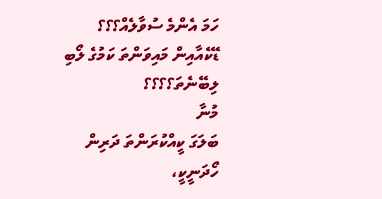ހަމަ އެންމެ ސުވާލެއް؟؟؟ ޑޭކެއާއިން މައިވަންތަ ކަމުގެ ލޯބި ލިބޭނެތަ؟؟؟؟
މުނާ
ބަލަގަ ކީއްކުރަންތަ ދަރިން ހޯދަނީކީ،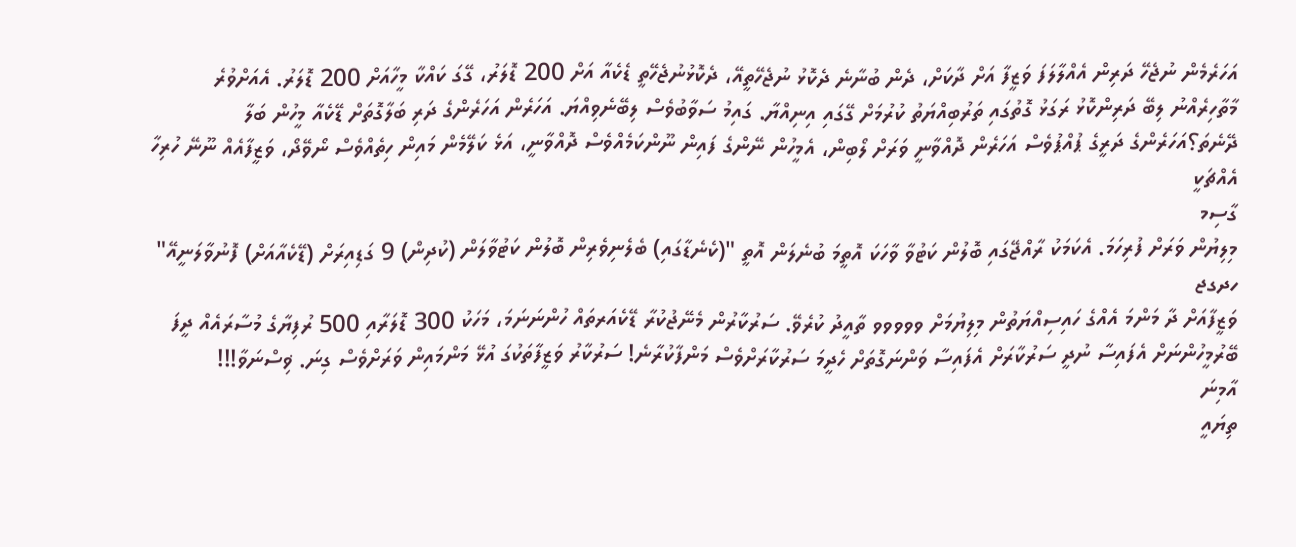އަހަރެމެން ނުޖެހޭ ދަރިން އެއްލާލަފަ ވަޒީފާ އަށް ދާކަށް، ދެން ބުނާނެ ދެކޮޅު ނުޖެހޭތީއޭ، ދެކޮޅުނުޖެހޭތީ ޑެކެއާ އަށް 200 ޑޮލަރު، ގޭގަ ކައްކާ މީހާއަށް 200 ޑޮލަރު. އެއަށްވުރެ މާތާހިރެއްނު ލިބޭ ދަރިންކޮޅު ރަގަޅު ގޮތުގައި ތަރުބިއްޔަތު ކުރުމަށް ގޭގައި އިނިއްޔާ. ގައިމު ސަވާބުވެސް ލިބޭނެވިއްޔަ. އަހަރެން އަހަރެންގެ ދަރި ބަލާގޮތަށް ޑޭކެއާ މީހުން ބަލާ ދޭނެތަ؟އަހަރެންގެ ދަރީގެ ޕުއްޕުވެސް އަހަރެން ދޮއްވާނީ ވަރަށް ލޯބިން، އެމީހުން ނޭންގެ ފައިން ނޫންކަމެއްވެސް ދޮއްވާނީ، އަޅެ ކަލޭމެން މައިން ހިތެއްވެސް ނޯވޭދޯ، ވަޒީފާއެއް ނޫނޭ ހުރިހާ އެއްޗަކީ
ގާސިމ
މިލިޔުން ވަރަށް ފުރިހަމަ. އެކަމަކު ރާއްޖޭގައި ބޮލުން ކަޓުވާ ވާހަކަ އޮތީމަ ބުނެލަން އޮތީ "(ކެނެޑާގައި) ބެލެނިވެރިން ބޮލުން ކަޓުވާލަން (ކުދިން) 9 ގަޑިއިރަށް (ޑޭކެއާއަށް) ފޮނުވާލަނީއޭ"
ހދގޖ
ވަޒީފާއަށް ދާ މަންމަ އެއްގެ ހައިސިއްޔަތުން މިލިޔުމަށް ވވވވވ ތާއީދު ކުރެވޭ. ސަރުކާރުން މެނޭޖުކުރާ ޑޭކެއަރތައް ހުންނަނަމަ، މަހަކު 300 ޑޮލަރާއި 500 ރުފިޔާގެ މުސާރައެއް ދީފަ ބޭރުމީހުންނަށް އެފައިސާ ނުދީ ސަރުކާރަށް އެފައިސާ ވަންނަގޮތަށް ހެދީމަ ސަރުކާރަށްވެސް މަންފާކުރާނެ! ސަރުކާރު ވަޒީފާތަކުގަ އުޅޭ މަންމައިން ވަރަށްވެސް ގިނަ. ޥިސްނަވާ!!!
އާމިނަ
ތިޔައީ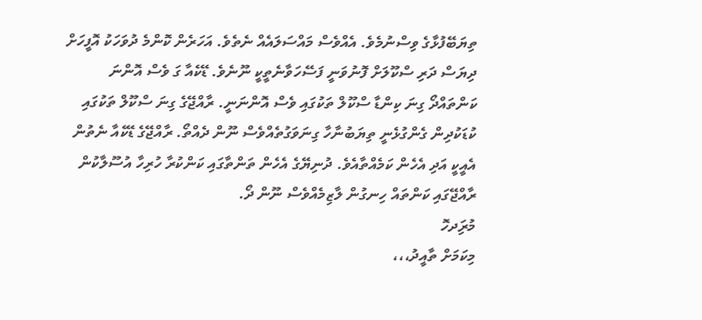ތިޔަބޭފުޅާގެ ވިސްނުމެވެ. އެއްވެސް މައްސަލައެއް ނެތެވެ. އަހަރެން ކޮންމެ ދުވަހަކު އޮފީހަށް ދިޔަސް ދަރި ސްކޫލަށް ފޮނުވަނީ ފަސޭހަވާނެތީކީ ނޫނެވެ. ޑޭކެއާ ގަ ވެސް އޮންނަ ކަންތައްދޯ ގިނަ ކިންޑާ ސްކޫލް ތަކުގައި ވެސް އޮންނަނީ. ރާއްޖޭގެ ގިނަ ސްކޫލް ތަކުގައި ކުޑަކުދިން ގެންގުޅެނީ ތިޔަބުނާހާ ގިނަވަގުތެއްވެސް ނޫން ދެއްތޯ. ރާއްޖޭގެ ޑޭކެއާ ނެތުން އެއީކީ އަދި އެހެން ކަމެއްތާއެވެ. ދުނިޔޭގެ އެހެން ތަންތާގައި ކަންކުރާ ހުރިހާ އުސޫލާކުން ރާއްޖޭގައި ކަންތައް ހިނގުން ލާޒިމެއްވެސް ނޫން ދޯ.
މުރަިދހޮ
މިކަމަށް ތާއީދު،،،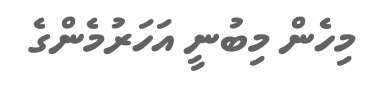މިހެން މިބުނީ އަހަރުމެންގެ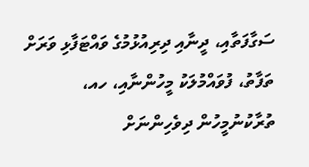ސަގާފަތާއި، ދީނާއި ދިރިއުޅުމުގެ ވައްޓަފާޅި ވަރަށް ތަފާތު، ފުވައްމުލަކު މީހުންނާއި، ހއ، ތުރާކުނުމީހުން ދިވެހިންނަށް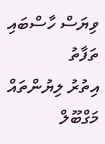ވިޔަސް ހާސްބައި ތަފާތު
އިތުރު ލިޔުންތައް
މަގްބޫލް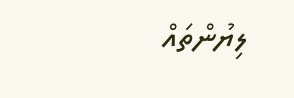ލިޔުންތައް